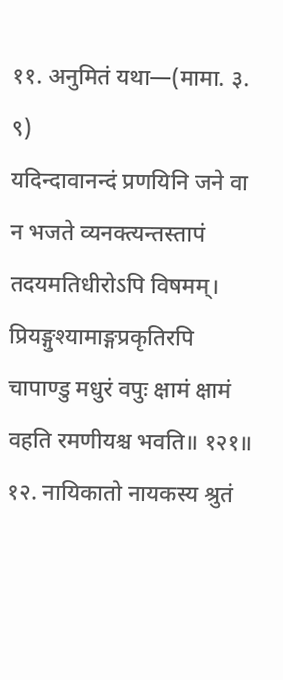११. अनुमितं यथा—(मामा. ३. ९)
यदिन्दावानन्दं प्रणयिनि जने वा न भजते व्यनक्त्यन्तस्तापं तदयमतिधीरोऽपि विषमम्।
प्रियङ्गुश्यामाङ्गप्रकृतिरपि चापाण्डु मधुरं वपुः क्षामं क्षामं वहति रमणीयश्च भवति॥ १२१॥
१२. नायिकातो नायकस्य श्रुतं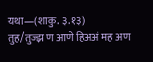यथा—(शाकु. ३.१३)
तुह/तुज्झ ण आणे हिअअं मह अण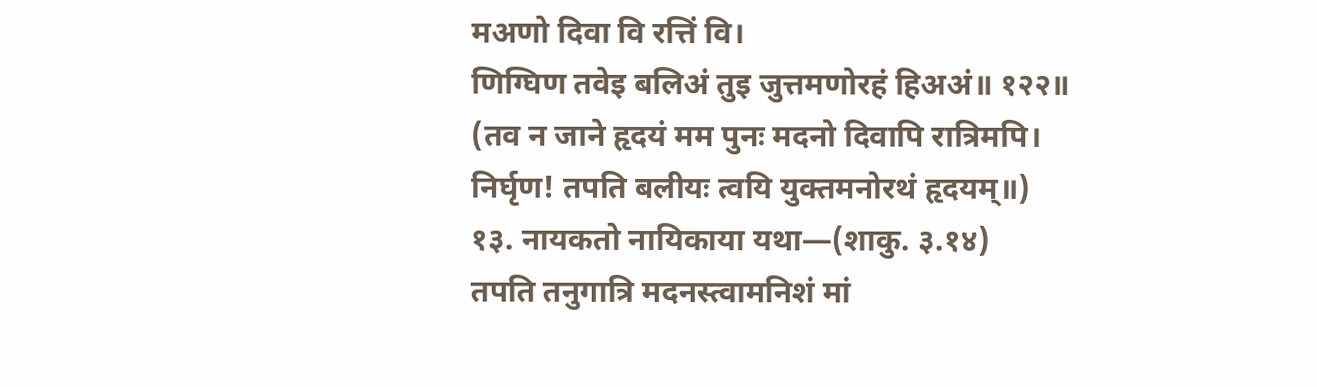मअणो दिवा वि रत्तिं वि।
णिग्घिण तवेइ बलिअं तुइ जुत्तमणोरहं हिअअं॥ १२२॥
(तव न जाने हृदयं मम पुनः मदनो दिवापि रात्रिमपि।
निर्घृण! तपति बलीयः त्वयि युक्तमनोरथं हृदयम्॥)
१३. नायकतो नायिकाया यथा—(शाकु. ३.१४)
तपति तनुगात्रि मदनस्त्वामनिशं मां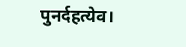पुनर्दहत्येव।